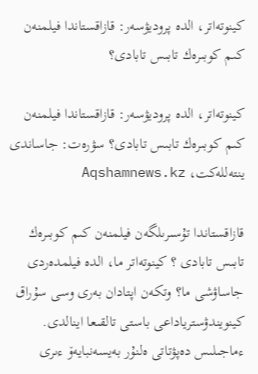كينوتەاتر، الدە پروديۋسەر: قازاقستاندا فيلمنەن كىم كوبىرەك تابىس تابادى؟

كينوتەاتر، الدە پروديۋسەر: قازاقستاندا فيلمنەن كىم كوبىرەك تابىس تابادى؟ سۋرەت: جاساندى ينتەللەكت، Aqshamnews.kz

قازاقستاندا تۇسىرىلگەن فيلمنەن كىم كوبىرەك تابىس تابادى ؟ كينوتەاتر ما، الدە فيلمدەردى جاساۋشى ما؟ وتكەن اپتادان بەرى وسى سۇراق كينويندۋسترياداعى باستى تالقىعا اينالدى. ءماجىلىس دەپۋتاتى ەلنۇر بەيسەنبايەۆ ءىرى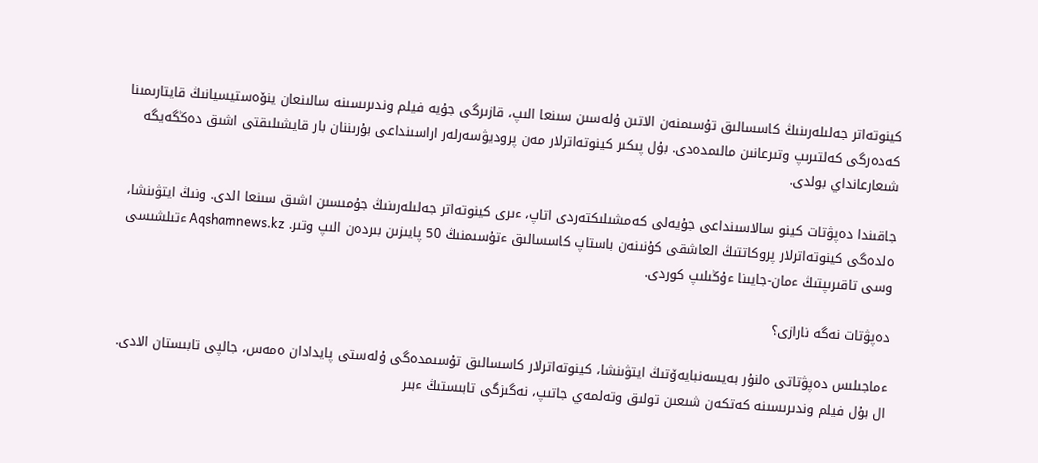كينوتەاتر جەلىلەرىنىڭ كاسسالىق تۇسىمنەن الاتىن ۇلەسىن سىنعا الىپ، قازىرگى جۇيە فيلم وندىرىسىنە سالىنعان ينۆەستيسيانىڭ قايتارىمىنا كەدەرگى كەلتىرىپ وتىرعانىن مالىمدەدى. بۇل پىكىر كينوتەاترلار مەن پروديۋسەرلەر اراسىنداعى بۇرىننان بار قايشىلىقتى اشىق دەڭگەيگە شىعارعانداي بولدى.

جاقىندا دەپۋتات كينو سالاسىنداعى جۇيەلى كەمشىلىكتەردى اتاپ، ءىرى كينوتەاتر جەلىلەرىنىڭ جۇمىسىن اشىق سىنعا الدى. ونىڭ ايتۋىنشا، ەلدەگى كينوتەاترلار پروكاتتىڭ العاشقى كۇنىنەن باستاپ كاسسالىق ءتۇسىمنىڭ 50 پايىزىن بىردەن الىپ وتىر. Aqshamnews.kz ءتىلشىسى وسى تاقىرىپتىڭ ءمان-جايىنا ءۇڭىلىپ كوردى.

دەپۋتات نەگە نارازى؟

ءماجىلىس دەپۋتاتى ەلنۇر بەيسەنبايەۆتىڭ ايتۋىنشا، كينوتەاترلار كاسسالىق تۇسىمدەگى ۇلەستى پايدادان ەمەس، جالپى تابىستان الادى. ال بۇل فيلم وندىرىسىنە كەتكەن شىعىن تولىق وتەلمەي جاتىپ، نەگىزگى تابىستىڭ ءبىر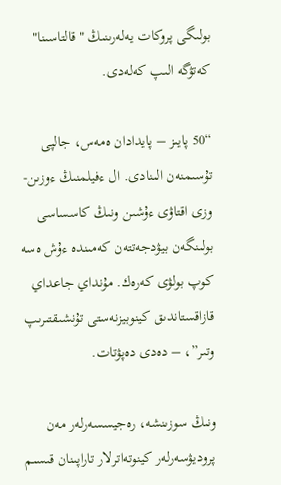بولىگى پروكات يەلەرىنىڭ "قالتاسىنا" كەتۋگە الىپ كەلەدى.

“50 پايىز – پايدادان ەمەس، جالپى تۇسىمنەن الىنادى. ال ءفيلمنىڭ ءوزىن-وزى اقتاۋى ءۇشىن ونىڭ كاسساسى بولىنگەن بيۋدجەتتەن كەمىندە ءۇش ەسە كوپ بولۋى كەرەك. مۇنداي جاعداي قازاقستاندىق كينوبيزنەستى تۇنشىقتىرىپ وتىر”، – دەدى دەپۋتات.

ونىڭ سوزىنشە، رەجيسسەرلەر مەن پروديۋسەرلەر كينوتەاترلار تاراپىنان قىسىم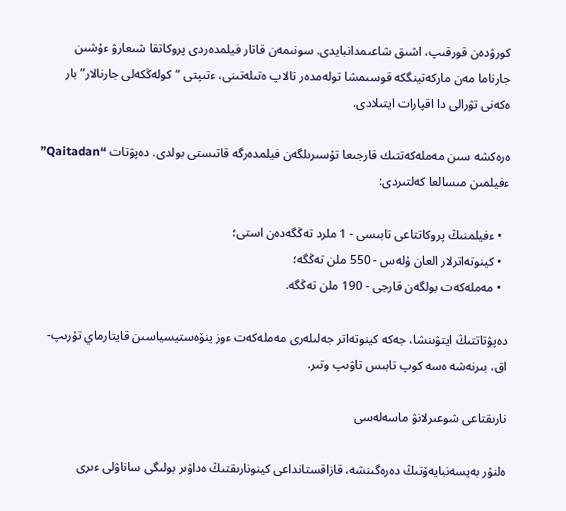كورۋدەن قورقىپ، اشىق شاعىمدانبايدى. سونىمەن قاتار فيلمدەردى پروكاتقا شىعارۋ ءۇشىن جارناما مەن ماركەتينگكە قوسىمشا تولەمدەر تالاپ ەتىلەتىنى، ءتىپتى “كولەڭكەلى جارنالار” بار ەكەنى تۋرالى دا اقپارات ايتىلادى.

ەرەكشە سىن مەملەكەتتىك قارجىعا تۇسىرىلگەن فيلمدەرگە قاتىستى بولدى. دەپۋتات “Qaitadan” ءفيلمىن مىسالعا كەلتىردى:

  • ءفيلمنىڭ پروكاتتاعى تابىسى - 1 ملرد تەڭگەدەن استى؛
  • كينوتەاترلار العان ۇلەس - 550 ملن تەڭگە؛
  • مەملەكەت بولگەن قارجى - 190 ملن تەڭگە.

دەپۋتاتتىڭ ايتۋىنشا، جەكە كينوتەاتر جەلىلەرى مەملەكەت ءوز ينۆەستيسياسىن قايتارماي تۇرىپ-اق، بىرنەشە ەسە كوپ تابىس تاۋىپ وتىر.

نارىقتاعى شوعىرلانۋ ماسەلەسى

ەلنۇر بەيسەنبايەۆتىڭ دەرەگىنشە، قازاقستانداعى كينونارىقتىڭ ەداۋىر بولىگى ساناۋلى ءىرى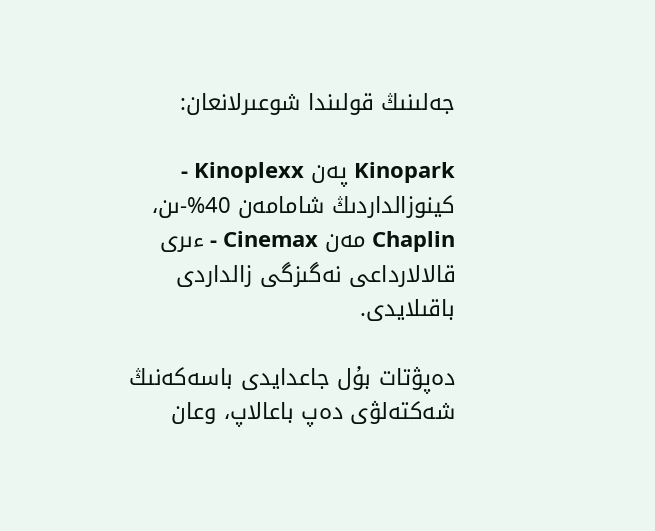جەلىنىڭ قولىندا شوعىرلانعان:

Kinopark پەن Kinoplexx - كينوزالداردىڭ شامامەن 40%-ىن، Chaplin مەن Cinemax - ءىرى قالالارداعى نەگىزگى زالداردى باقىلايدى.

دەپۋتات بۇل جاعدايدى باسەكەنىڭ شەكتەلۋى دەپ باعالاپ، وعان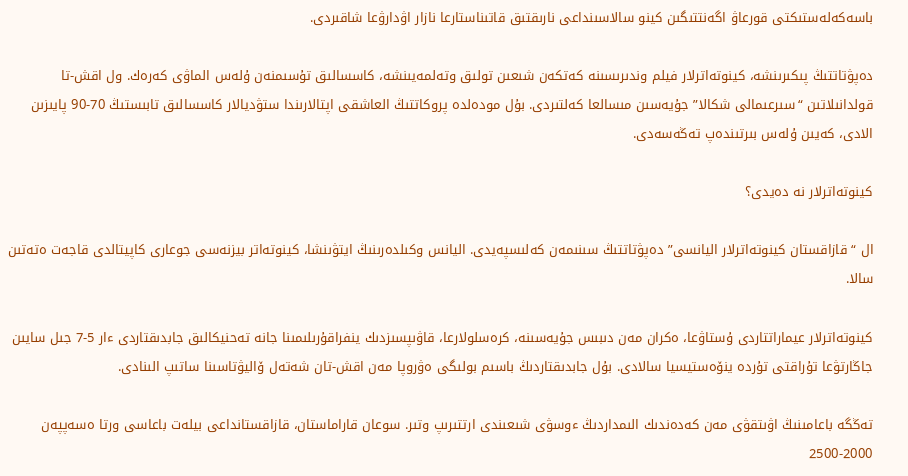باسەكەلەستىكتى قورعاۋ اگەنتتىگىن كينو سالاسىنداعى نارىقتىق قاتىناستارعا نازار اۋدارۋعا شاقىردى.

دەپۋتاتتىڭ پىكىرىنشە، كينوتەاترلار فيلم وندىرىسىنە كەتكەن شىعىن تولىق وتەلمەيىنشە، كاسسالىق تۇسىمنەن ۇلەس الماۋى كەرەك. ول اقش-تا قولدانىلاتىن “سىرعىمالى شكالا” جۇيەسىن مىسالعا كەلتىردى. بۇل مودەلدە پروكاتتىڭ العاشقى اپتالارىندا ستۋديالار كاسسالىق تابىستىڭ 70-90 پايىزىن الادى، كەيىن ۇلەس بىرتىندەپ تەڭەسەدى.

كينوتەاترلار نە دەيدى؟

ال “قازاقستان كينوتەاترلار اليانسى” دەپۋتاتتىڭ سىنىمەن كەلىسپەيدى. اليانس وكىلدەرىنىڭ ايتۋىنشا، كينوتەاتر بيزنەسى جوعارى كاپيتالدى قاجەت ەتەتىن سالا.

كينوتەاترلار عيماراتتاردى ۇستاۋعا، ەكران مەن دىبىس جۇيەسىنە، كرەسلولارعا، قاۋىپسىزدىك ينفراقۇرىلىمىنا جانە تەحنيكالىق جابدىقتاردى ءار 5-7 جىل سايىن جاڭارتۋعا تۇراقتى تۇردە ينۆەستيسيا سالادى. بۇل جابدىقتاردىڭ باسىم بولىگى ەۋروپا مەن اقش-تان شەتەل ۆاليۋتاسىنا ساتىپ الىنادى.

تەڭگە باعامىنىڭ اۋىتقۋى مەن كەدەندىك الىمداردىڭ ءوسۋى شىعىندى ارتتىرىپ وتىر. سوعان قاراماستان، قازاقستانداعى بيلەت باعاسى ورتا ەسەپپەن 2000-2500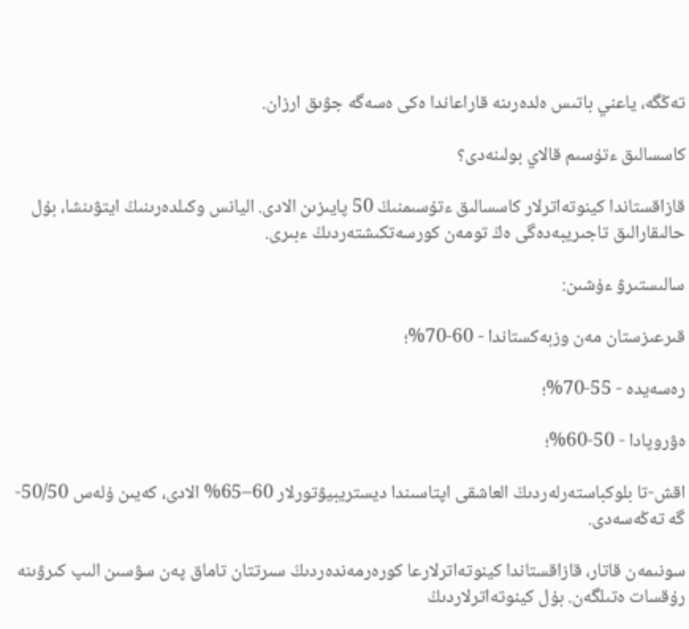تەڭگە، ياعني باتىس ەلدەرىنە قاراعاندا ەكى ەسەگە جۋىق ارزان.

كاسسالىق ءتۇسىم قالاي بولىنەدى؟

قازاقستاندا كينوتەاترلار كاسسالىق ءتۇسىمنىڭ 50 پايىزىن الادى. اليانس وكىلدەرىنىڭ ايتۋىنشا، بۇل حالىقارالىق تاجىريبەدەگى ەڭ تومەن كورسەتكىشتەردىڭ ءبىرى.

سالىستىرۋ ءۇشىن:

قىرعىزستان مەن وزبەكستاندا - 60-70%؛

رەسەيدە - 55-70%؛

ەۋروپادا - 50-60%؛

اقش-تا بلوكباستەرلەردىڭ العاشقى اپتاسىندا ديستريبيۋتورلار 60–65% الادى، كەيىن ۇلەس 50/50-گە تەڭەسەدى.

سونىمەن قاتار، قازاقستاندا كينوتەاترلارعا كورەرمەندەردىڭ سىرتتان تاماق پەن سۋسىن الىپ كىرۋىنە رۇقسات ەتىلگەن. بۇل كينوتەاترلاردىڭ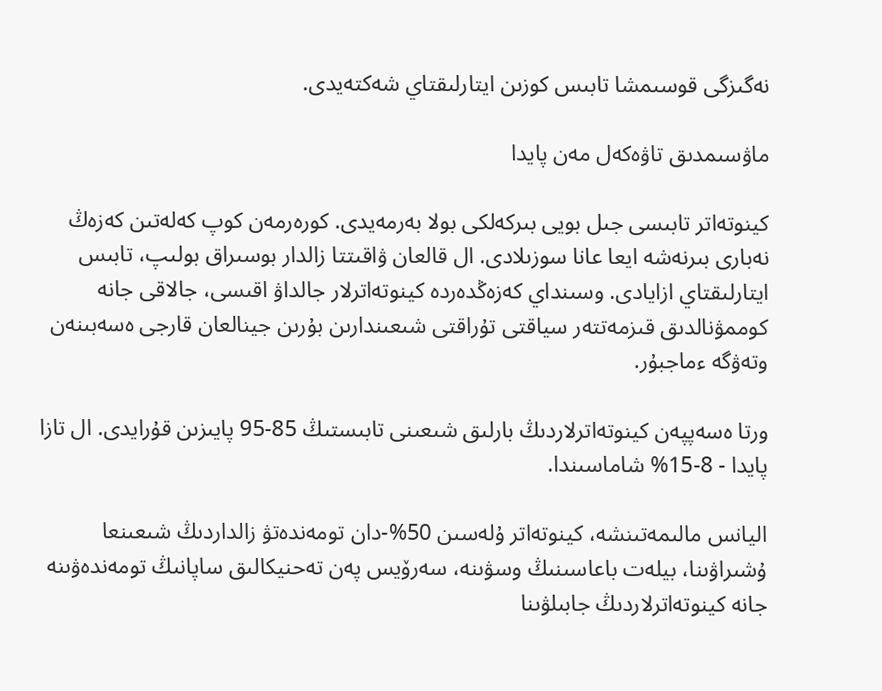نەگىزگى قوسىمشا تابىس كوزىن ايتارلىقتاي شەكتەيدى.

ماۋسىمدىق تاۋەكەل مەن پايدا

كينوتەاتر تابىسى جىل بويى بىركەلكى بولا بەرمەيدى. كورەرمەن كوپ كەلەتىن كەزەڭ نەبارى بىرنەشە ايعا عانا سوزىلادى. ال قالعان ۋاقىتتا زالدار بوسىراق بولىپ، تابىس ايتارلىقتاي ازايادى. وسىنداي كەزەڭدەردە كينوتەاترلار جالداۋ اقىسى، جالاقى جانە كوممۋنالدىق قىزمەتتەر سياقتى تۇراقتى شىعىندارىن بۇرىن جينالعان قارجى ەسەبىنەن وتەۋگە ءماجبۇر.

ورتا ەسەپپەن كينوتەاترلاردىڭ بارلىق شىعىنى تابىستىڭ 85-95 پايىزىن قۇرايدى. ال تازا پايدا - 8-15% شاماسىندا.

اليانس مالىمەتىنشە، كينوتەاتر ۇلەسىن 50%-دان تومەندەتۋ زالداردىڭ شىعىنعا ۇشىراۋىنا، بيلەت باعاسىنىڭ وسۋىنە، سەرۆيس پەن تەحنيكالىق ساپانىڭ تومەندەۋىنە جانە كينوتەاترلاردىڭ جابىلۋىنا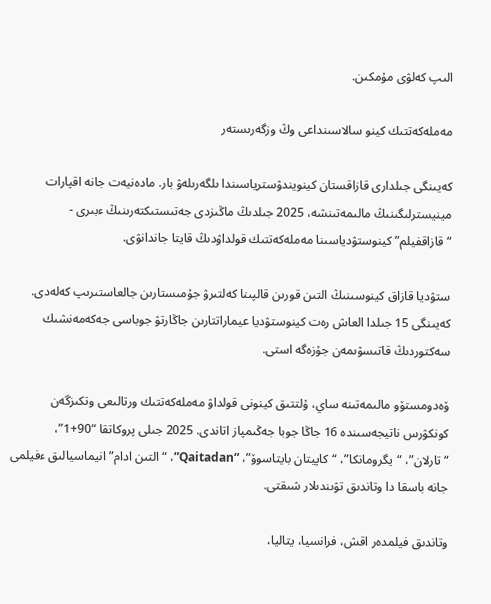الىپ كەلۋى مۇمكىن.

مەملەكەتتىك كينو سالاسىنداعى وڭ وزگەرىستەر

كەيىنگى جىلدارى قازاقستان كينويندۋسترياسىندا ىلگەرىلەۋ بار. مادەنيەت جانە اقپارات مينيسترلىگىنىڭ مالىمەتىنشە، 2025 جىلدىڭ ماڭىزدى جەتىستىكتەرىنىڭ ءبىرى - “قازاقفيلم” كينوستۋدياسىنا مەملەكەتتىك قولداۋدىڭ قايتا جاندانۋى.

ستۋديا قازاق كينوسىنىڭ التىن قورىن قالپىنا كەلتىرۋ جۇمىستارىن جالعاستىرىپ كەلەدى. كەيىنگى 15 جىلدا العاش رەت كينوستۋديا عيماراتتارىن جاڭارتۋ جوباسى جەكەمەنشىك سەكتوردىڭ قاتىسۋىمەن جۇزەگە استى.

ۆەدومستۆو مالىمەتىنە ساي، ۇلتتىق كينونى قولداۋ مەملەكەتتىك ورتالىعى وتكىزگەن كونكۋرس ناتيجەسىندە 16 جاڭا جوبا جەڭىمپاز اتاندى. 2025 جىلى پروكاتقا “90+1”، “تارلان”، “يگرومانكا”، “كاپيتان بايتاسوۆ”، “Qaitadan”، “التىن ادام” انيماسيالىق ءفيلمى جانە باسقا دا وتاندىق تۋىندىلار شىقتى.

وتاندىق فيلمدەر اقش، فرانسيا، يتاليا،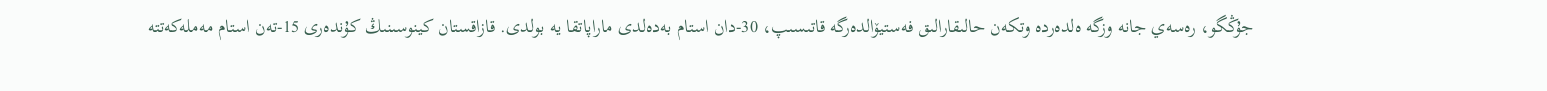جۇڭگو، رەسەي جانە وزگە ەلدەردە وتكەن حالىقارالىق فەستيۆالدەرگە قاتىسىپ، 30-دان استام بەدەلدى ماراپاتقا يە بولدى. قازاقستان كينوسىنىڭ كۇندەرى 15-تەن استام مەملەكەتتە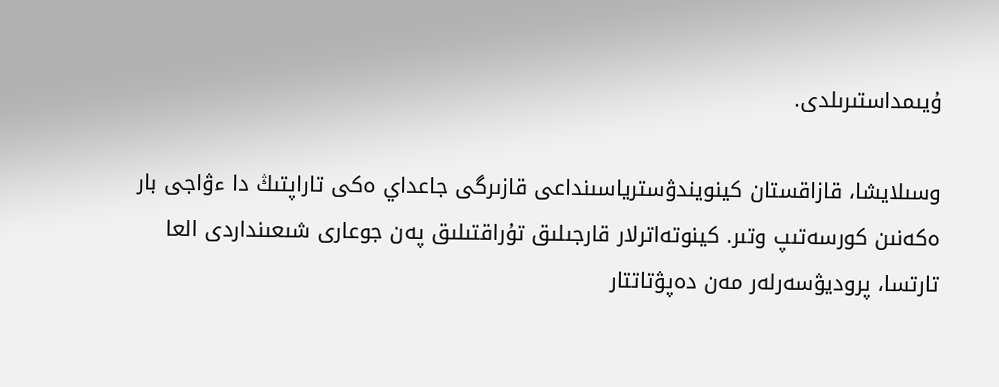ۇيىمداستىرىلدى.

وسىلايشا، قازاقستان كينويندۋسترياسىنداعى قازىرگى جاعداي ەكى تاراپتىڭ دا ءۋاجى بار ەكەنىن كورسەتىپ وتىر. كينوتەاترلار قارجىلىق تۇراقتىلىق پەن جوعارى شىعىنداردى العا تارتسا، پروديۋسەرلەر مەن دەپۋتاتتار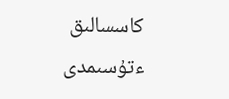كاسسالىق ءتۇسىمدى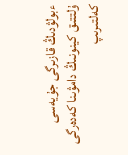ءبولۋدىڭ قازىرگى جۇيەسى ۇلتتىق كينونىڭ دامۋىنا كەدەرگى كەلتىرىپ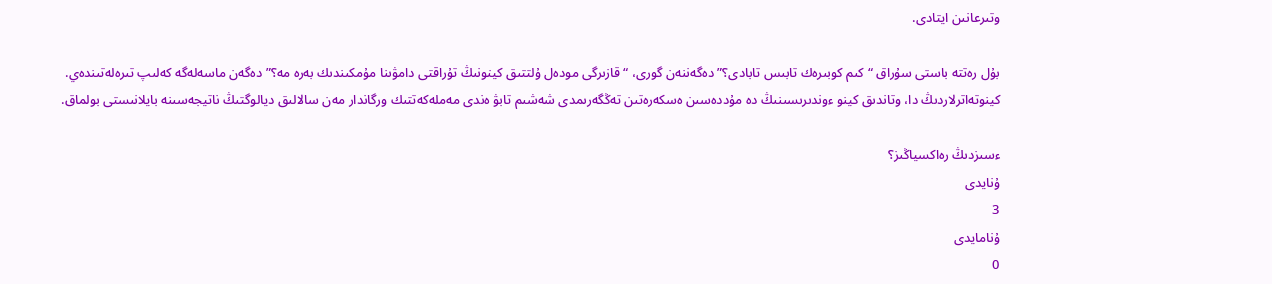وتىرعانىن ايتادى.

بۇل رەتتە باستى سۇراق “كىم كوبىرەك تابىس تابادى؟” دەگەننەن گورى، “قازىرگى مودەل ۇلتتىق كينونىڭ تۇراقتى دامۋىنا مۇمكىندىك بەرە مە؟” دەگەن ماسەلەگە كەلىپ تىرەلەتىندەي. كينوتەاترلاردىڭ دا، وتاندىق كينو ءوندىرىسىنىڭ دە مۇددەسىن ەسكەرەتىن تەڭگەرىمدى شەشىم تابۋ ەندى مەملەكەتتىك ورگاندار مەن سالالىق ديالوگتىڭ ناتيجەسىنە بايلانىستى بولماق.

ءسىزدىڭ رەاكسياڭىز؟
ۇنايدى
3
ۇنامايدى
0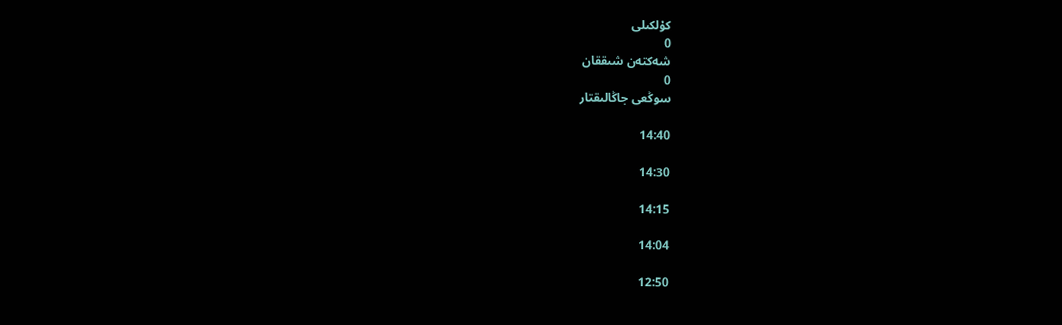كۇلكىلى
0
شەكتەن شىققان
0
سوڭعى جاڭالىقتار

14:40

14:30

14:15

14:04

12:50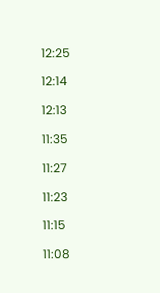12:25

12:14

12:13

11:35

11:27

11:23

11:15

11:08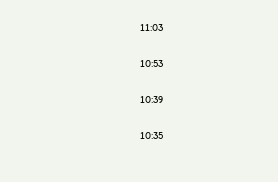11:03

10:53

10:39

10:35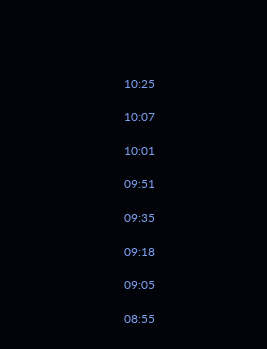10:25

10:07

10:01

09:51

09:35

09:18

09:05

08:55